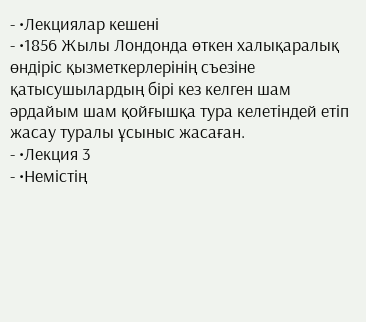- •Лекциялар кешені
- •1856 Жылы Лондонда өткен халықаралық өндіріс қызметкерлерінің съезіне қатысушылардың бірі кез келген шам әрдайым шам қойғышқа тура келетіндей етіп жасау туралы ұсыныс жасаған.
- •Лекция 3
- •Немістің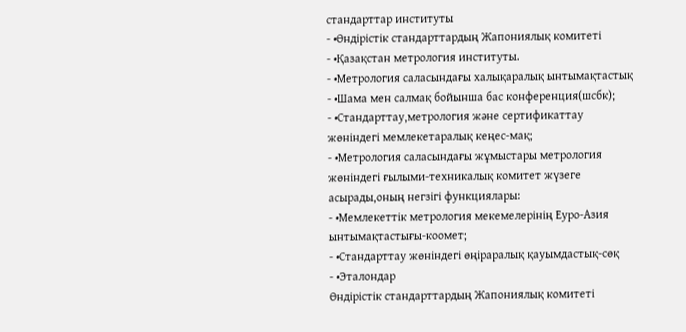стандарттар институты
- •Өндірістік стандарттардың Жапониялық комитеті
- •Қазақстан метрология институты.
- •Метрология саласындағы халықаралық ынтымақтастық
- •Шама мен салмақ бойынша бас конференция(шсбк);
- •Стандарттау,метрология және сертификаттау жөніндегі мемлекетаралық кеңес-мақ;
- •Метрология саласындағы жұмыстары метрология жөніндегі ғылыми-техникалық комитет жүзеге асырады,оның негзігі функциялары:
- •Мемлекеттік метрология мекемелерінің Еуро-Азия ынтымақтастығы-коомет;
- •Стандарттау жөніндегі өңіраралық қауымдастық-сөқ
- •Эталондар
Өндірістік стандарттардың Жапониялық комитеті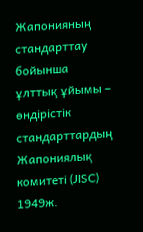Жапонияның стандарттау бойынша ұлттық ұйымы – өндірістік стандарттардың Жапониялық комитеті (JISC) 1949ж.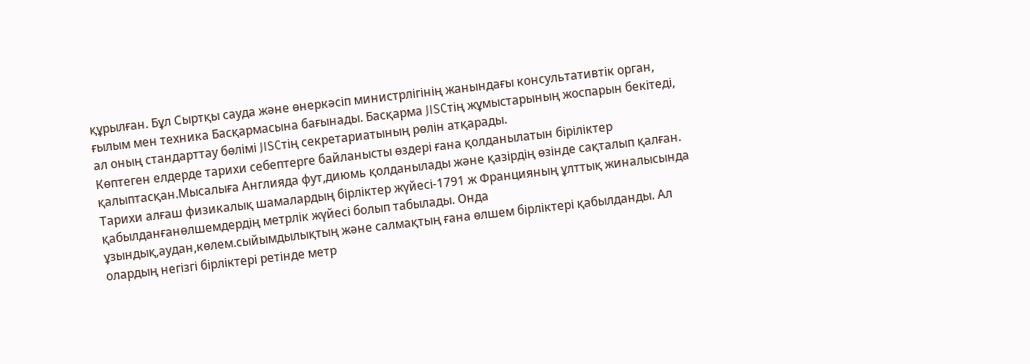құрылған. Бұл Сыртқы сауда және өнеркәсіп министрлігінің жанындағы консультативтік орган, ғылым мен техника Басқармасына бағынады. Басқарма JISCтің жұмыстарының жоспарын бекітеді, ал оның стандарттау бөлімі JISCтің секретариатының рөлін атқарады.
Көптеген елдерде тарихи себептерге байланысты өздері ғана қолданылатын біріліктер қалыптасқан.Мысалыға Англияда фут,диюмь қолданылады және қазірдің өзінде сақталып қалған.
Тарихи алғаш физикалық шамалардың бірліктер жүйесі-1791 ж Францияның ұлттық жиналысында қабылданғанөлшемдердің метрлік жүйесі болып табылады. Онда ұзындық,аудан,көлем.сыйымдылықтың және салмақтың ғана өлшем бірліктері қабылданды. Ал олардың негізгі бірліктері ретінде метр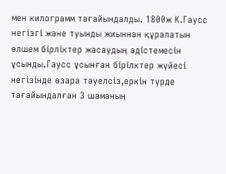мен килограмм тағайындалды. 1800ж К.Гаусс негізгі және туынды жиыннан құралатын өлшем бірліктер жасаудың әдістемесін ұсынды.Гаусс ұсынған бірілктер жүйесі негізінде өзара тәуелсіз,еркін түрде тағайындалған 3 шаманың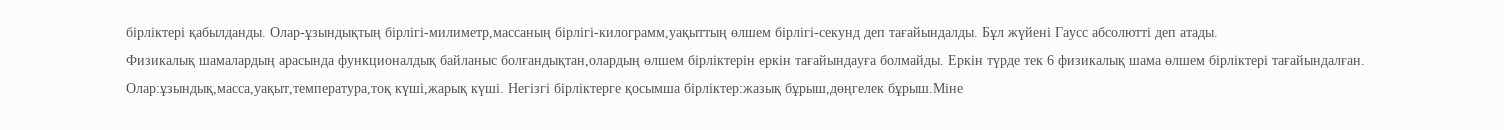бірліктері қабылданды. Олар-ұзындықтың бірлігі-милиметр,массаның бірлігі-килограмм,уақыттың өлшем бірлігі-секунд деп тағайындалды. Бұл жүйені Гаусс абсолютті деп атады.
Физикалық шамалардың арасында функционалдық байланыс болғандықтан,олардың өлшем бірліктерін еркін тағайындауға болмайды. Еркін түрде тек 6 физикалық шама өлшем бірліктері тағайындалған. Олар:ұзындық,масса,уақыт,температура,тоқ күші,жарық күші. Негізгі бірліктерге қосымша бірліктер:жазық бұрыш,дөңгелек бұрыш.Міне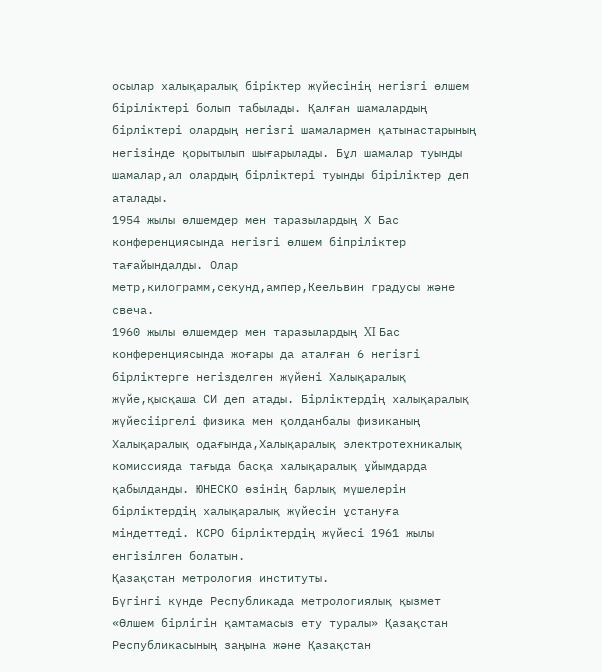осылар халықаралық біріктер жүйесінің негізгі өлшем біріліктері болып табылады. Қалған шамалардың бірліктері олардың негізгі шамалармен қатынастарының негізінде қорытылып шығарылады. Бұл шамалар туынды шамалар,ал олардың бірліктері туынды біріліктер деп аталады.
1954 жылы өлшемдер мен таразылардың Х Бас конференциясында негізгі өлшем біпріліктер тағайындалды. Олар метр,килограмм,секунд,ампер,Кеельвин градусы және свеча.
1960 жылы өлшемдер мен таразылардың XI Бас конференциясында жоғары да аталған 6 негізгі бірліктерге негізделген жүйені Халықаралық жүйе,қысқаша СИ деп атады. Бірліктердің халықаралық жүйесііргелі физика мен қолданбалы физиканың Халықаралық одағында,Халықаралық электротехникалық комиссияда тағыда басқа халықаралық ұйымдарда қабылданды. ЮНЕСКО өзінің барлық мүшелерін бірліктердің халықаралық жүйесін ұстануға міндеттеді. КСРО бірліктердің жүйесі 1961 жылы енгізілген болатын.
Қазақстан метрология институты.
Бүгінгі күнде Республикада метрологиялық қызмет «Өлшем бірлігін қамтамасыз ету туралы» Қазақстан Республикасының заңына және Қазақстан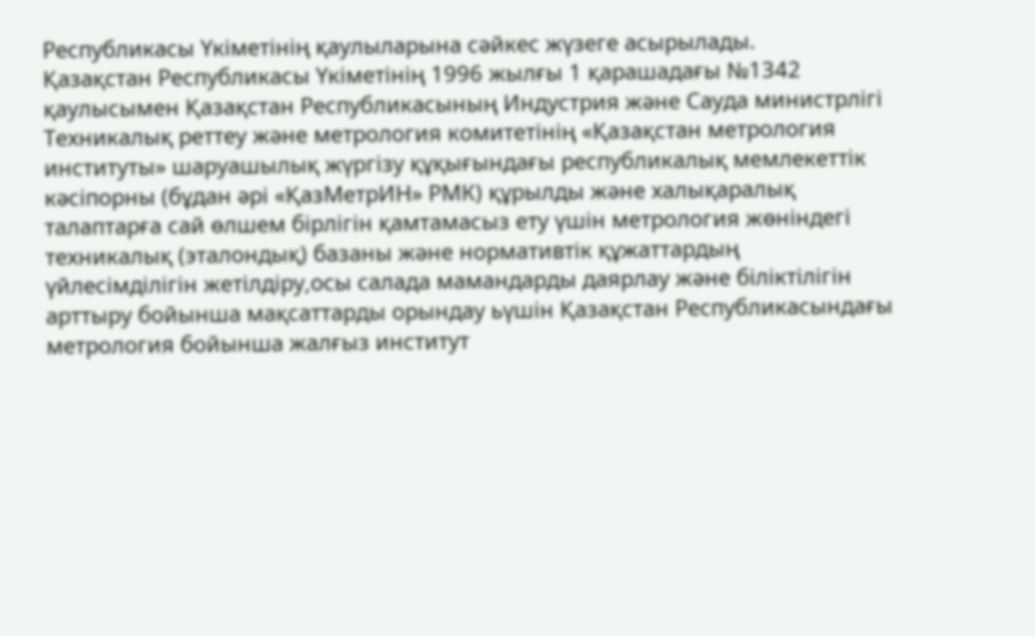Республикасы Үкіметінің қаулыларына сәйкес жүзеге асырылады.
Қазақстан Республикасы Үкіметінің 1996 жылғы 1 қарашадағы №1342 қаулысымен Қазақстан Республикасының Индустрия және Сауда министрлігі Техникалық реттеу және метрология комитетінің «Қазақстан метрология институты» шаруашылық жүргізу құқығындағы республикалық мемлекеттік кәсіпорны (бұдан әрі «ҚазМетрИН» РМК) құрылды және халықаралық талаптарға сай өлшем бірлігін қамтамасыз ету үшін метрология жөніндегі техникалық (эталондық) базаны және нормативтік құжаттардың үйлесімділігін жетілдіру,осы салада мамандарды даярлау және біліктілігін арттыру бойынша мақсаттарды орындау ьүшін Қазақстан Республикасындағы метрология бойынша жалғыз институт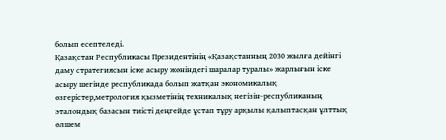болып есептеледі.
Қазақстан Республикасы Президентінің «Қазақстанның 2030 жылға дейінгі даму стратегиясын іске асыру жөніндегі шаралар туралы» жарлығын іске асыру шегінде республикада болып жатқан экономикалық өзгерістер,метрология қызметінің техникалық негізін-республиканың эталондық базасын тиісті деңгейде ұстап тұру арқылы қалыптасқан ұлттық өлшем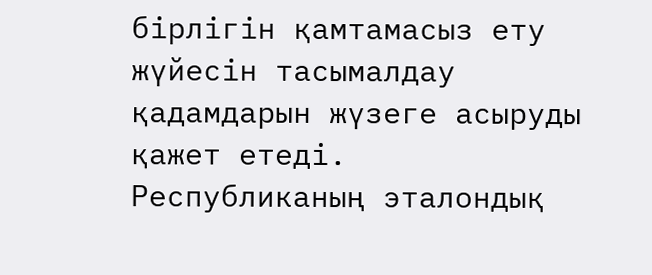бірлігін қамтамасыз ету жүйесін тасымалдау қадамдарын жүзеге асыруды қажет етеді.
Республиканың эталондық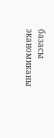базасы эканомиканы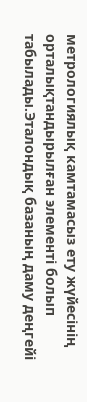метрологиялық камтамасыз ету жүйесінің орталықтандырылған элементі болып табылады.Эталондық базаның даму деңгейі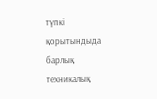түпкі қорытындыда барлық техникалық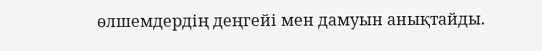өлшемдердің деңгейі мен дамуын анықтайды.